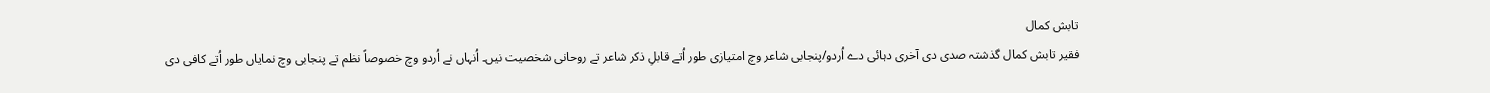تابش کمال
فقیر تابش کمال گذشتہ صدی دی آخری دہائی دے اُردو/پنجابی شاعر وچ امتیازی طور اُتے قابلِ ذکر شاعر تے روحانی شخصیت نيں۔ اُنہاں نے اُردو وچ خصوصاً نظم تے پنجابی وچ نمایاں طور اُتے کافی دی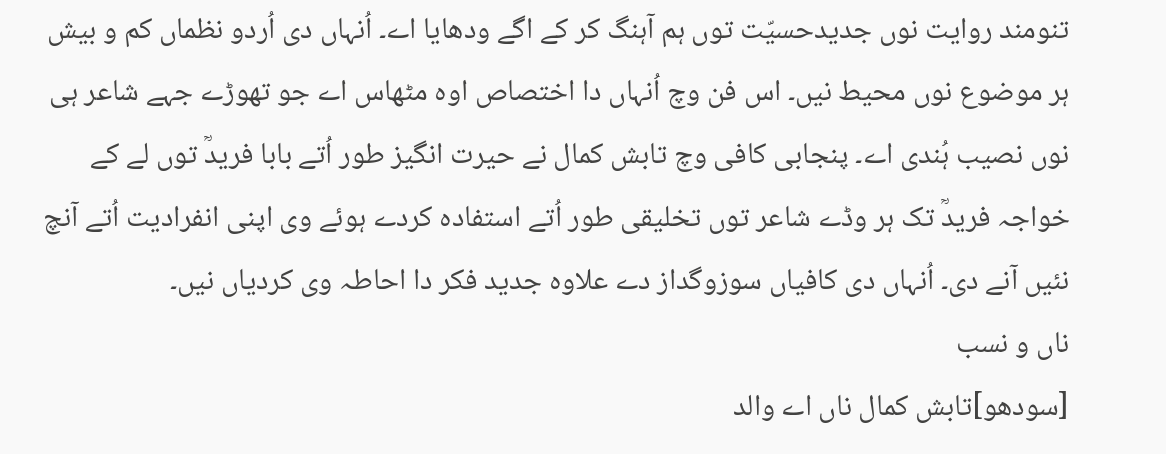تنومند روایت نوں جدیدحسیّت توں ہم آہنگ کر کے اگے ودھایا اے۔ اُنہاں دی اُردو نظماں کم و بیش ہر موضوع نوں محیط نيں۔ اس فن وچ اُنہاں دا اختصاص اوہ مٹھاس اے جو تھوڑے جہے شاعر ہی نوں نصیب ہُندی اے۔ پنجابی کافی وچ تابش کمال نے حیرت انگیز طور اُتے بابا فریدؒ توں لے کے خواجہ فریدؒ تک ہر وڈے شاعر توں تخلیقی طور اُتے استفادہ کردے ہوئے وی اپنی انفرادیت اُتے آنچ نئيں آنے دی۔ اُنہاں دی کافیاں سوزوگداز دے علاوہ جدید فکر دا احاطہ وی کردیاں نيں۔
ناں و نسب
[سودھو]تابش کمال ناں اے والد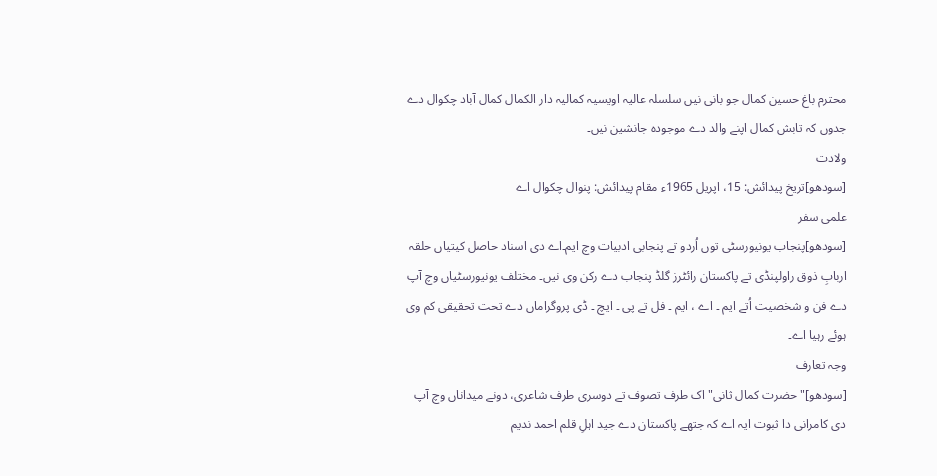محترم باغ حسین کمال جو بانی نيں سلسلہ عالیہ اویسیہ کمالیہ دار الکمال کمال آباد چکوال دے جدوں کہ تابش کمال اپنے والد دے موجودہ جانشین نيں۔
ولادت
[سودھو]تریخ پیدائش: 15، اپریل 1965ء مقام پیدائش: پنوال چکوال اے
علمی سفر
[سودھو]پنجاب یونیورسٹی توں اُردو تے پنجابی ادبیات وچ ایم۔اے دی اسناد حاصل کيتياں حلقہ اربابِ ذوق راولپنڈی تے پاکستان رائٹرز گلڈ پنجاب دے رکن وی نيں۔ مختلف یونیورسٹیاں وچ آپ دے فن و شخصیت اُتے ایم ۔ اے ، ایم ۔ فل تے پی ۔ ایچ ۔ ڈی پروگراماں دے تحت تحقیقی کم وی ہوئے رہیا اے۔
وجہ تعارف
[سودھو]"حضرت کمال ثانی" اک طرف تصوف تے دوسری طرف شاعری، دونے میداناں وچ آپ دی کامرانی دا ثبوت ایہ اے کہ جتھے پاکستان دے جید اہلِ قلم احمد ندیم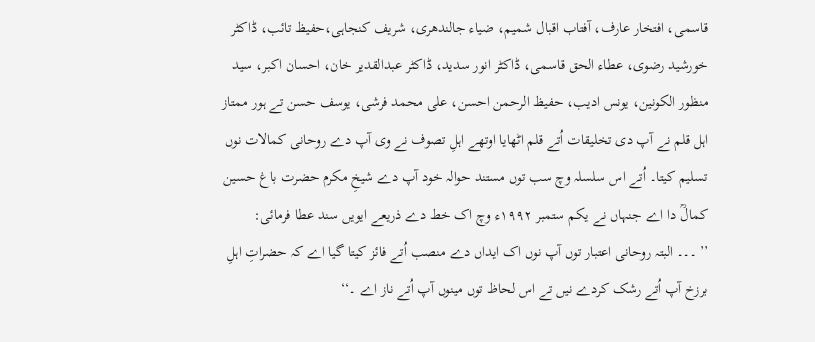قاسمی، افتخار عارف، آفتاب اقبال شمیم، ضیاء جالندھری، شریف کنجاہی،حفیظ تائب، ڈاکٹر خورشید رضوی، عطاء الحق قاسمی، ڈاکٹر انور سدید، ڈاکٹر عبدالقدیر خان، احسان اکبر، سید منظور الکونین، یونس ادیب، حفیظ الرحمن احسن، علی محمد فرشی، یوسف حسن تے ہور ممتاز اہل قلم نے آپ دی تخلیقات اُتے قلم اٹھایا اوتھے اہلِ تصوف نے وی آپ دے روحانی کمالات نوں تسلیم کيتا۔ اُتے اس سلسلہ وچ سب توں مستند حوالہ خود آپ دے شیخِ مکرم حضرت باغ حسین کمالؒ دا اے جنہاں نے یکم ستمبر ۱۹۹۲ء وچ اک خط دے ذریعے ایويں سند عطا فرمائی:
’’ ۔۔۔ البتہ روحانی اعتبار توں آپ نوں اک ایداں دے منصب اُتے فائز کيتا گیا اے کہ حضراتِ اہلِ برزخ آپ اُتے رشک کردے نيں تے اس لحاظ توں مینوں آپ اُتے ناز اے ۔‘‘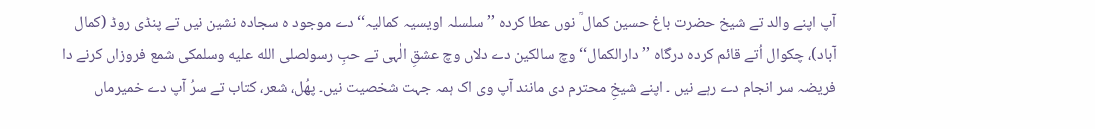آپ اپنے والد تے شیخ حضرت باغ حسین کمال ؒ نوں عطا کردہ ’’سلسلہ اویسیہ کمالیہ‘‘ دے موجود ہ سجادہ نشین نيں تے پنڈی روڈ (کمال آباد)، چکوال اُتے قائم کردہ درگاہ ’’دارالکمال‘‘ وچ سالکین دے دلاں وچ عشقِ الٰہی تے حبِ رسولصلى الله عليه وسلمکی شمع فروزاں کرنے دا فریضہ سر انجام دے رہے نيں ۔ اپنے شیخِ محترم دی مانند آپ وی اک ہمہ جہت شخصیت نيں۔ پھُل، شعر، کتاب تے سرُ آپ دے خمیرماں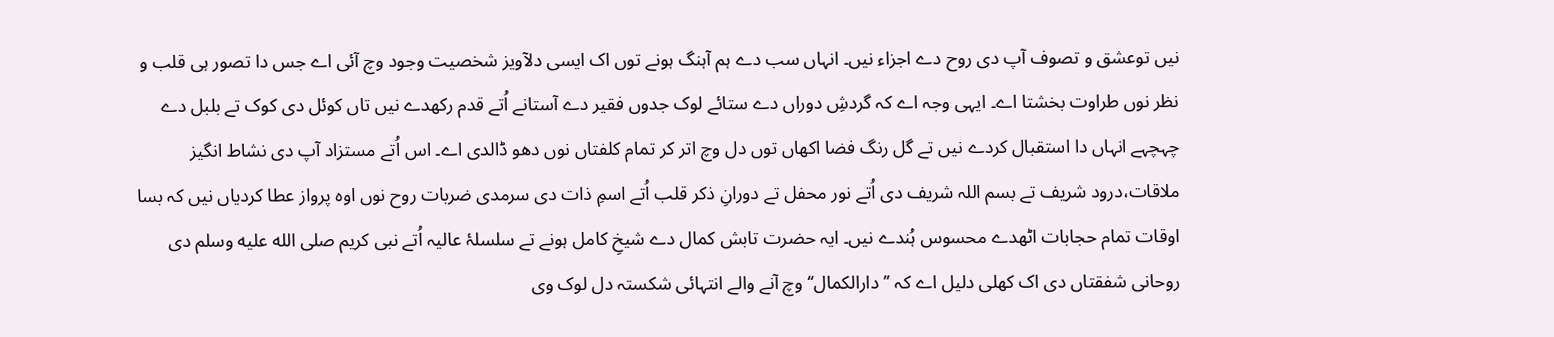نيں توعشق و تصوف آپ دی روح دے اجزاء نيں۔ انہاں سب دے ہم آہنگ ہونے توں اک ایسی دلآویز شخصیت وجود وچ آئی اے جس دا تصور ہی قلب و نظر نوں طراوت بخشتا اے۔ ایہی وجہ اے کہ گردشِ دوراں دے ستائے لوک جدوں فقیر دے آستانے اُتے قدم رکھدے نيں تاں کوئل دی کوک تے بلبل دے چہچہے انہاں دا استقبال کردے نيں تے گل رنگ فضا اکھاں توں دل وچ اتر کر تمام کلفتاں نوں دھو ڈالدی اے۔ اس اُتے مستزاد آپ دی نشاط انگیز ملاقات،درود شریف تے بسم اللہ شریف دی اُتے نور محفل تے دورانِ ذکر قلب اُتے اسمِ ذات دی سرمدی ضربات روح نوں اوہ پرواز عطا کردیاں نيں کہ بسا اوقات تمام حجابات اٹھدے محسوس ہُندے نيں۔ ایہ حضرت تابش کمال دے شیخِ کامل ہونے تے سلسلۂ عالیہ اُتے نبی کریم صلى الله عليه وسلم دی روحانی شفقتاں دی اک کھلی دلیل اے کہ ’’دارالکمال‘‘ وچ آنے والے انتہائی شکستہ دل لوک وی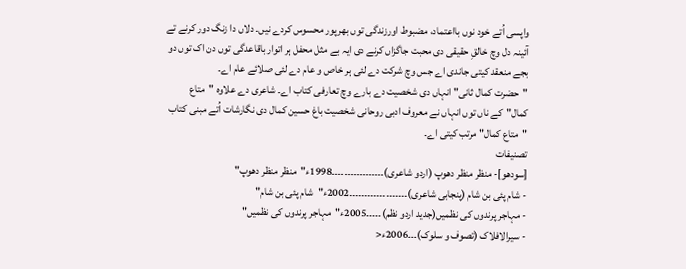واپسی اُتے خود نوں بااعتماد، مضبوط اورزندگی توں بھرپور محسوس کردے نيں۔ دلاں دا زنگ دور کرنے تے آئینہ دل وچ خالقِ حقیقی دی محبت جاگزاں کرنے دی ایہ بے مثل محفل ہر اتوار باقاعدگی توں دن اک توں دو بجے منعقد کيتی جاندی اے جس وچ شرکت دے لئی ہر خاص و عام دے لئی صلائے عام اے۔
"حضرت کمال ثانی" انہاں دی شخصیت دے بارے وچ تعارفی کتاب اے۔ شاعری دے علاوہ "متاع کمال"کے ناں توں انہاں نے معروف ادبی روحانی شخصیت باغ حسین کمال دی نگارشات اُتے مبنی کتاب "متاع کمال" مرتب کيتی اے۔
تصنیفات
[سودھو]- منظر منظر دھوپ (اردو شاعری)۔۔۔۔۔۔۔۔۔۔۔۔۔۔۔۔۔1998ء"منظر منظر دھوپ"
- شام پئی بن شام (پنجابی شاعری)۔۔۔۔۔۔۔۔۔۔۔۔۔۔۔۔۔۔۔2002ء"شام پئی بن شام"
- مہاجر پرندوں کی نظمیں(جدید اردو نظم)۔۔۔۔۔2005ء"مہاجر پرندوں کی نظمیں"
- سیرالافلاک (تصوف و سلوک)۔۔۔2006ء<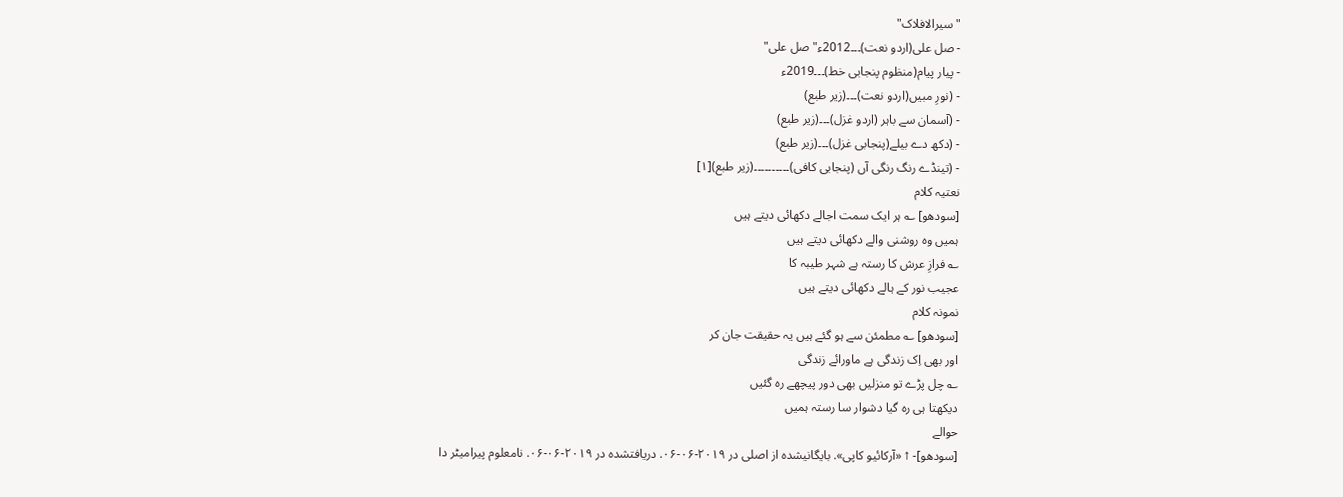"سیرالافلاک"
- صل علی(اردو نعت)۔۔۔2012ء" صل علی"
- پیار پیام(منظوم پنجابی خط)۔۔۔2019ء
- (نورِ مبیں(اردو نعت)۔۔۔(زیر طبع)
- (آسمان سے باہر (اردو غزل)۔۔۔(زیر طبع)
- (دکھ دے بیلے(پنجابی غزل)۔۔۔(زیر طبع)
- (تینڈے رنگ رنگی آں (پنجابی کافی)۔۔۔۔۔۔۔۔۔۔(زیر طبع)[۱]
نعتیہ کلام
[سودھو] ؎ ہر ایک سمت اجالے دکھائی دیتے ہیں
ہمیں وہ روشنی والے دکھائی دیتے ہیں
؎ فرازِ عرش کا رستہ ہے شہر طیبہ کا
عجیب نور کے ہالے دکھائی دیتے ہیں
نمونہ کلام
[سودھو] ؎ مطمئن سے ہو گئے ہیں یہ حقیقت جان کر
اور بھی اِک زندگی ہے ماورائے زندگی
؎ چل پڑے تو منزلیں بھی دور پیچھے رہ گئیں
دیکھتا ہی رہ گیا دشوار سا رستہ ہمیں
حوالے
[سودھو]- ↑ «آرکائیو کاپی». بایگانیشده از اصلی در ۲۰۱۹-۰۶-۰۶. دریافتشده در ۲۰۱۹-۰۶-۰۶. نامعلوم پیرامیٹر دا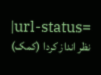|url-status=
نظر انداز کردا (کمک)